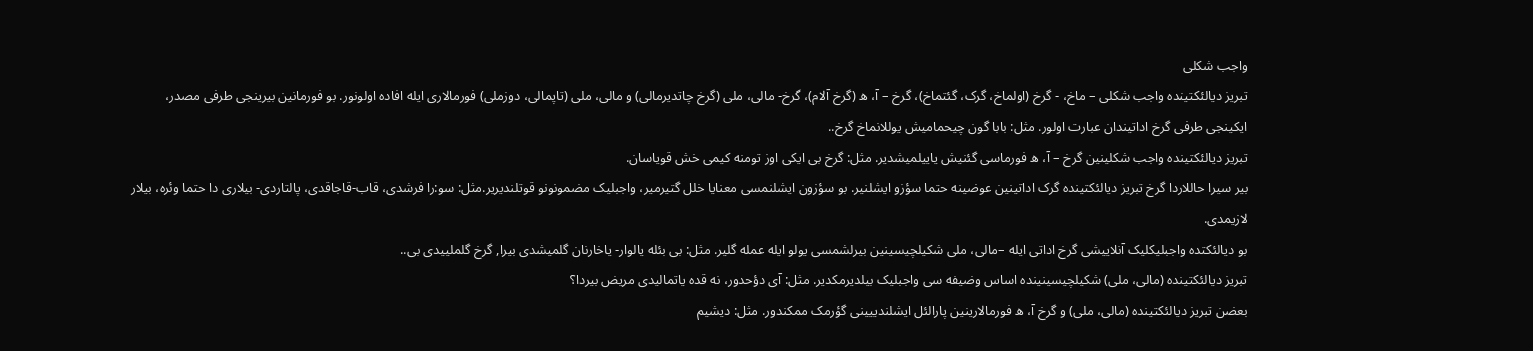واجب شکلی
تبریز دیالئکتینده واجب شکلی – ماخ، - گرخ (اولماخ، گرک، گئتماخ)، گرخ – آ، ه (گرخ آلام)، گرخ- مالی، ملی (گرخ چاتدیرمالی) و مالی، ملی (تاپمالی، دوزملی) فورمالاری ایله افاده اولونور. بو فورمانین بیرینجی طرفی مصدر، ایکینجی طرفی گرخ اداتیندان عبارت اولور. مثل: بابا گون چیحمامیش یوللانماخ گرخ..
تبریز دیالئکتینده واجب شکلینین گرخ – آ، ه فورماسی گئنیش یاییلمیشدیر. مثل: گرخ بی ایکی اوز تومنه کیمی خش قویاسان.
بیر سیرا حاللاردا گرخ تبریز دیالئکتینده گرک اداتینین عوضینه حتما سؤزو ایشلنیر. بو سؤزون ایشلنمسی معنایا خلل گتیرمیر، واجبلیک مضمونونو قوتلندیریر.مثل: سو:را فرشدی، قاب-قاجاقدی، پالتاردی- بیلاری دا حتما وئره، بیلار لازیمدی.
بو دیالئکتده واجبلیکلیک آنلاییشی گرخ اداتی ایله –مالی، ملی شکیلچیسینین بیرلشمسی یولو ایله عمله گلیر. مثل: بی بئله یالوار- یاخارنان گلمیشدی بیرا, گرخ گلملییدی بی..
تبریز دیالئکتینده (مالی، ملی) شکیلچیسینینده اساس وضیفه سی واجبلیک بیلدیرمکدیر. مثل: آی دؤحدور، نه قده یاتمالیدی مریض بیردا؟
بعضن تبریز دیالئکتینده (مالی، ملی) و گرخ آ، ه فورمالارینین پارالئل ایشلندییینی گؤرمک ممکندور. مثل: دیشیم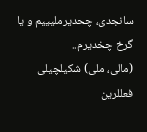سانجدی، چحدیرملیییم و یا گرخ چخدیرم..
(مالی، ملی) شکیلچیلی فعللرین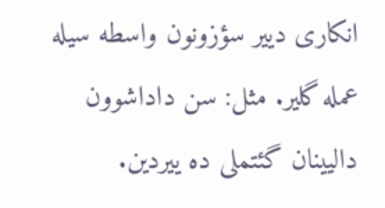انکاری دییر سؤزونون واسطه سیله عمله گلیر. مثل: سن داداشوون دالیینان گئتملی ده ییردین.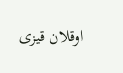اوقلان قیزی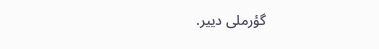گؤرملی دییر.